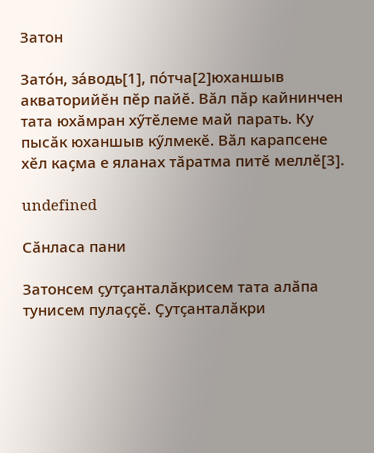Затон

Зато́н, за́водь[1], по́тча[2]юханшыв акваторийӗн пӗр пайӗ. Вӑл пӑр кайнинчен тата юхӑмран хӳтӗлеме май парать. Ку пысӑк юханшыв кӳлмекӗ. Вӑл карапсене хӗл каҫма е яланах тӑратма питӗ меллӗ[3].

undefined

Сӑнласа пани

Затонсем ҫутҫанталӑкрисем тата алӑпа тунисем пулаҫҫӗ. Ҫутҫанталӑкри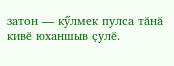затон — кӳлмек пулса тӑнӑ кивӗ юханшыв ҫулӗ.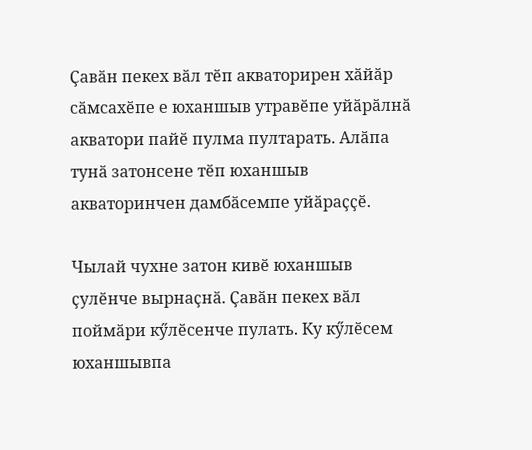Ҫавӑн пекех вӑл тӗп акваторирен хӑйӑр сӑмсахӗпе е юханшыв утравӗпе уйӑрӑлнӑ акватори пайӗ пулма пултарать. Алӑпа тунӑ затонсене тӗп юханшыв акваторинчен дамбӑсемпе уйӑраҫҫӗ.

Чылай чухне затон кивӗ юханшыв ҫулӗнче вырнаҫнӑ. Ҫавӑн пекех вӑл поймӑри кӳлӗсенче пулать. Ку кӳлӗсем юханшывпа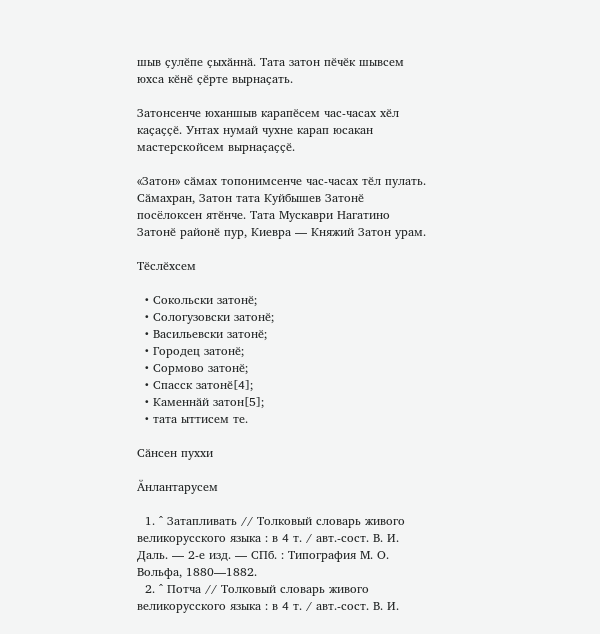шыв ҫулӗпе ҫыхӑннӑ. Тата затон пӗчӗк шывсем юхса кӗнӗ ҫӗрте вырнаҫать.

Затонсенче юханшыв карапӗсем час-часах хӗл каҫаҫҫӗ. Унтах нумай чухне карап юсакан мастерскойсем вырнаҫаҫҫӗ.

«Затон» сӑмах топонимсенче час-часах тӗл пулать. Сӑмахран, Затон тата Куйбышев Затонӗ посёлоксен ятӗнче. Тата Мускаври Нагатино Затонӗ районӗ пур, Киевра — Княжий Затон урам.

Тӗслӗхсем

  • Сокольски затонӗ;
  • Сологузовски затонӗ;
  • Васильевски затонӗ;
  • Городец затонӗ;
  • Сормово затонӗ;
  • Спасск затонӗ[4];
  • Каменнӑй затон[5];
  • тата ыттисем те.

Сӑнсен пуххи

Ӑнлантарусем

  1. ^ Затапливать // Толковый словарь живого великорусского языка : в 4 т. / авт.-сост. В. И. Даль. — 2-е изд. — СПб. : Типография М. О. Вольфа, 1880—1882.
  2. ^ Потча // Толковый словарь живого великорусского языка : в 4 т. / авт.-сост. В. И.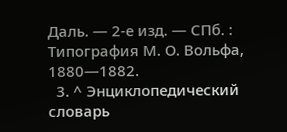Даль. — 2-е изд. — СПб. : Типография М. О. Вольфа, 1880—1882.
  3. ^ Энциклопедический словарь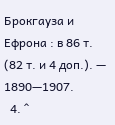Брокгауза и Ефрона : в 86 т. (82 т. и 4 доп.). — 1890—1907.
  4. ^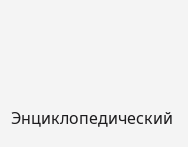Энциклопедический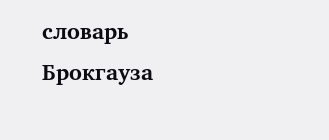словарь Брокгауза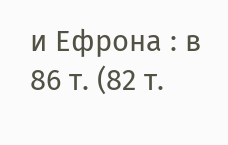и Ефрона : в 86 т. (82 т.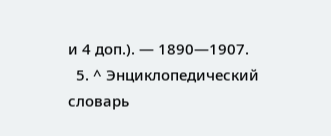и 4 доп.). — 1890—1907.
  5. ^ Энциклопедический словарь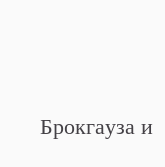Брокгауза и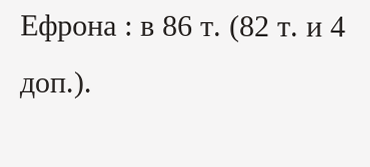Ефрона : в 86 т. (82 т. и 4 доп.).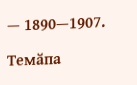— 1890—1907.

Темӑпа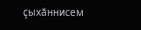ҫыхӑннисем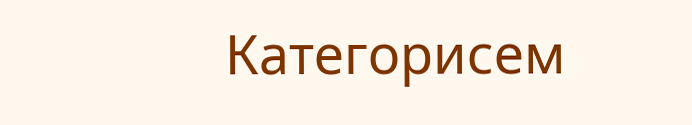Категорисем